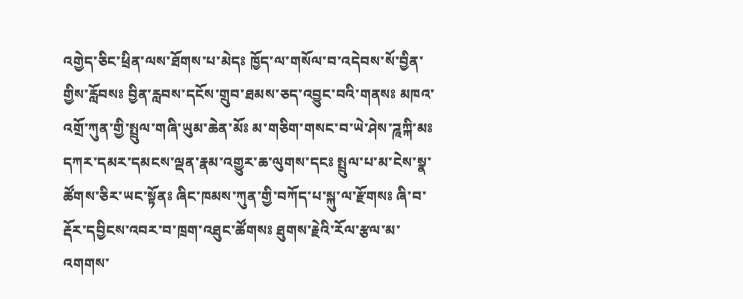འགྱེད་ཅིང་ཕྲིན་ལས་ཐོགས་པ་མེདཿ ཁྱོད་ལ་གསོལ་བ་འདེབས་སོ་བྱིན་གྱིས་རློབསཿ བྱིན་རླབས་དངོས་གྲུབ་ཐམས་ཅད་འབྱུང་བའི་གནསཿ མཁའ་འགྲོ་ཀུན་གྱི་སྤྲུལ་གཞི་ཡུམ་ཆེན་མོཿ མ་གཅིག་གསང་བ་ཡེ་ཤེས་ཌཱཀྐི་མཿ དཀར་དམར་དམངས་ལྡན་རྣམ་འགྱུར་ཆ་ལུགས་དངཿ སྤྲུལ་པ་མ་ངེས་སྣ་ཚོགས་ཅིར་ཡང་སྟོནཿ ཞིང་ཁམས་ཀུན་གྱི་བཀོད་པ་སྐུ་ལ་རྫོགསཿ ཞི་བ་རྡོར་དབྱིངས་འབར་བ་ཁྲག་འཐུང་ཚོགསཿ ཐུགས་རྗེའི་རོལ་རྩལ་མ་འགགས་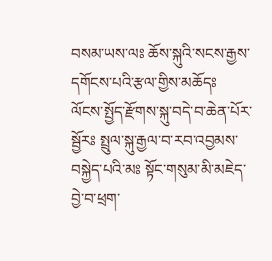བསམ་ཡས་ལཿ ཆོས་སྐུའི་སངས་རྒྱས་དགོངས་པའི་རྩལ་གྱིས་མཆོདཿ ལོངས་སྤྱོད་རྫོགས་སྐུ་བདེ་བ་ཆེན་པོར་སྦྱོརཿ སྤྲུལ་སྐུ་རྒྱལ་བ་རབ་འབྱམས་བསྐྱེད་པའི་མཿ སྟོང་གསུམ་མི་མཇེད་བྱེ་བ་ཕྲག་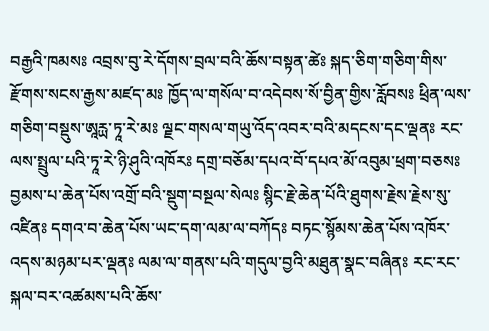བརྒྱའི་ཁམསཿ འབྲས་བུ་རེ་དོགས་བྲལ་བའི་ཆོས་བསྟན་ཚེཿ སྐད་ཅིག་གཅིག་གིས་རྫོགས་སངས་རྒྱས་མཛད་མཿ ཁྱོད་ལ་གསོལ་བ་འདེབས་སོ་བྱིན་གྱིས་རློབསཿ ཕྲིན་ལས་གཅིག་བསྡུས་ཨཱརྻ་ཏཱ་རེ་མཿ ལྗང་གསལ་གཡུ་འོད་འབར་བའི་མདངས་དང་ལྡནཿ རང་ལས་སྤྲུལ་པའི་ཏཱ་རེ་ཉི་ཤུའི་འཁོརཿ དགྲ་བཅོམ་དཔའ་བོ་དཔའ་མོ་འབུམ་ཕྲག་བཅསཿ བྱམས་པ་ཆེན་པོས་འགྲོ་བའི་སྡུག་བསྔལ་སེལཿ སྙིང་རྗེ་ཆེན་པོའི་ཐུགས་རྗེས་རྗེས་སུ་འཛིནཿ དགའ་བ་ཆེན་པོས་ཡང་དག་ལམ་ལ་བཀོདཿ བཏང་སྙོམས་ཆེན་པོས་འཁོར་འདས་མཉམ་པར་ལྡནཿ ལམ་ལ་གནས་པའི་གདུལ་བྱའི་མཐུན་སྣང་བཞིནཿ རང་རང་སྐལ་བར་འཚམས་པའི་ཆོས་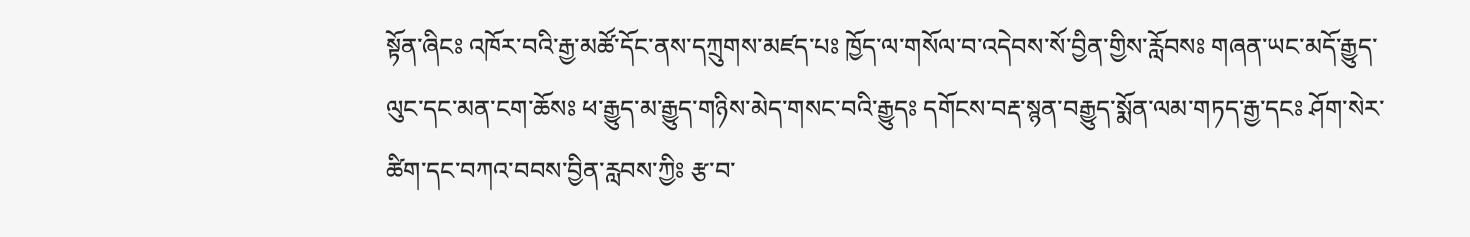སྟོན་ཞིངཿ འཁོར་བའི་རྒྱ་མཚོ་དོང་ནས་དཀྲུགས་མཛད་པཿ ཁྱོད་ལ་གསོལ་བ་འདེབས་སོ་བྱིན་གྱིས་རློབསཿ གཞན་ཡང་མདོ་རྒྱུད་ལུང་དང་མན་ངག་ཆོསཿ ཕ་རྒྱུད་མ་རྒྱུད་གཉིས་མེད་གསང་བའི་རྒྱུདཿ དགོངས་བརྡ་སྙན་བརྒྱུད་སྨོན་ལམ་གཏད་རྒྱ་དངཿ ཤོག་སེར་ཚིག་དང་བཀའ་བབས་བྱིན་རླབས་ཀྱིཿ རྩ་བ་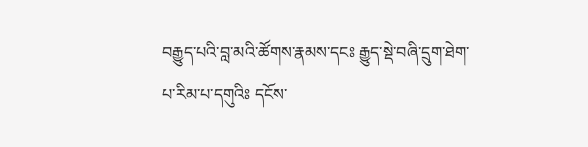བརྒྱུད་པའི་བླ་མའི་ཚོགས་རྣམས་དངཿ རྒྱུད་སྡེ་བཞི་དྲུག་ཐེག་པ་རིམ་པ་དགུའིཿ དངོས་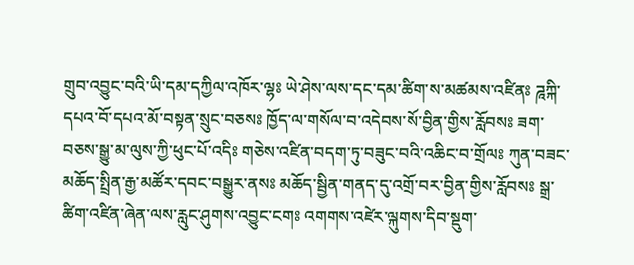གྲུབ་འབྱུང་བའི་ཡི་དམ་དཀྱིལ་འཁོར་ལྷཿ ཡེ་ཤེས་ལས་དང་དམ་ཚིག་ས་མཚམས་འཛིནཿ ཌཱཀྐི་དཔའ་བོ་དཔའ་མོ་བསྟན་སྲུང་བཅསཿ ཁྱོད་ལ་གསོལ་བ་འདེབས་སོ་བྱིན་གྱིས་རློབསཿ ཟག་བཅས་སྒྱུ་མ་ལུས་ཀྱི་ཕུང་པོ་འདིཿ གཅེས་འཛིན་བདག་ཏུ་བཟུང་བའི་འཆིང་བ་གྲོལཿ ཀུན་བཟང་མཆོད་སྤྲིན་རྒྱ་མཚོར་དབང་བསྒྱུར་ནསཿ མཆོད་སྦྱིན་གནད་དུ་འགྲོ་བར་བྱིན་གྱིས་རློབསཿ སྒྲ་ཚིག་འཛིན་ཞེན་ལས་རླུང་ཤུགས་འབྱུང་ངགཿ འགགས་འཛེར་ལྐུགས་དིབ་སྡུག་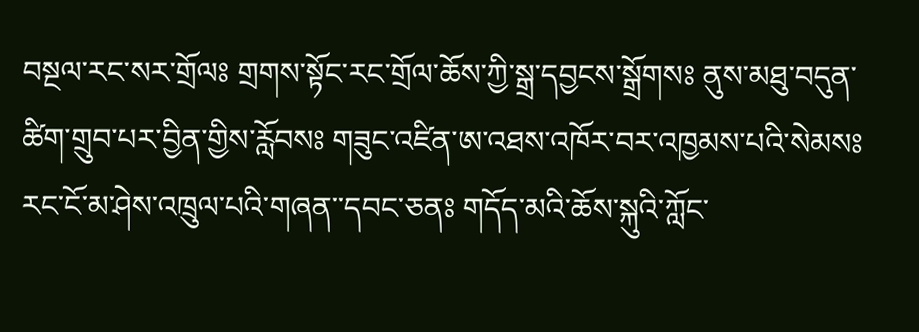བསྔལ་རང་སར་གྲོལཿ གྲགས་སྟོང་རང་གྲོལ་ཆོས་ཀྱི་སྒྲ་དབྱངས་སྒྲོགསཿ ནུས་མཐུ་བདུན་ཚིག་གྲུབ་པར་བྱིན་གྱིས་རློབསཿ གཟུང་འཛིན་ཨ་འཐས་འཁོར་བར་འཁྱམས་པའི་སེམསཿ རང་ངོ་མ་ཤེས་འཁྲུལ་པའི་གཞན་་དབང་ཅནཿ གདོད་མའི་ཆོས་སྐུའི་ཀློང་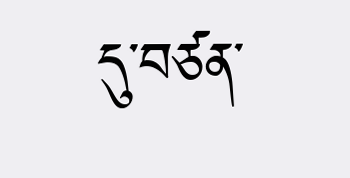དུ་བཙན་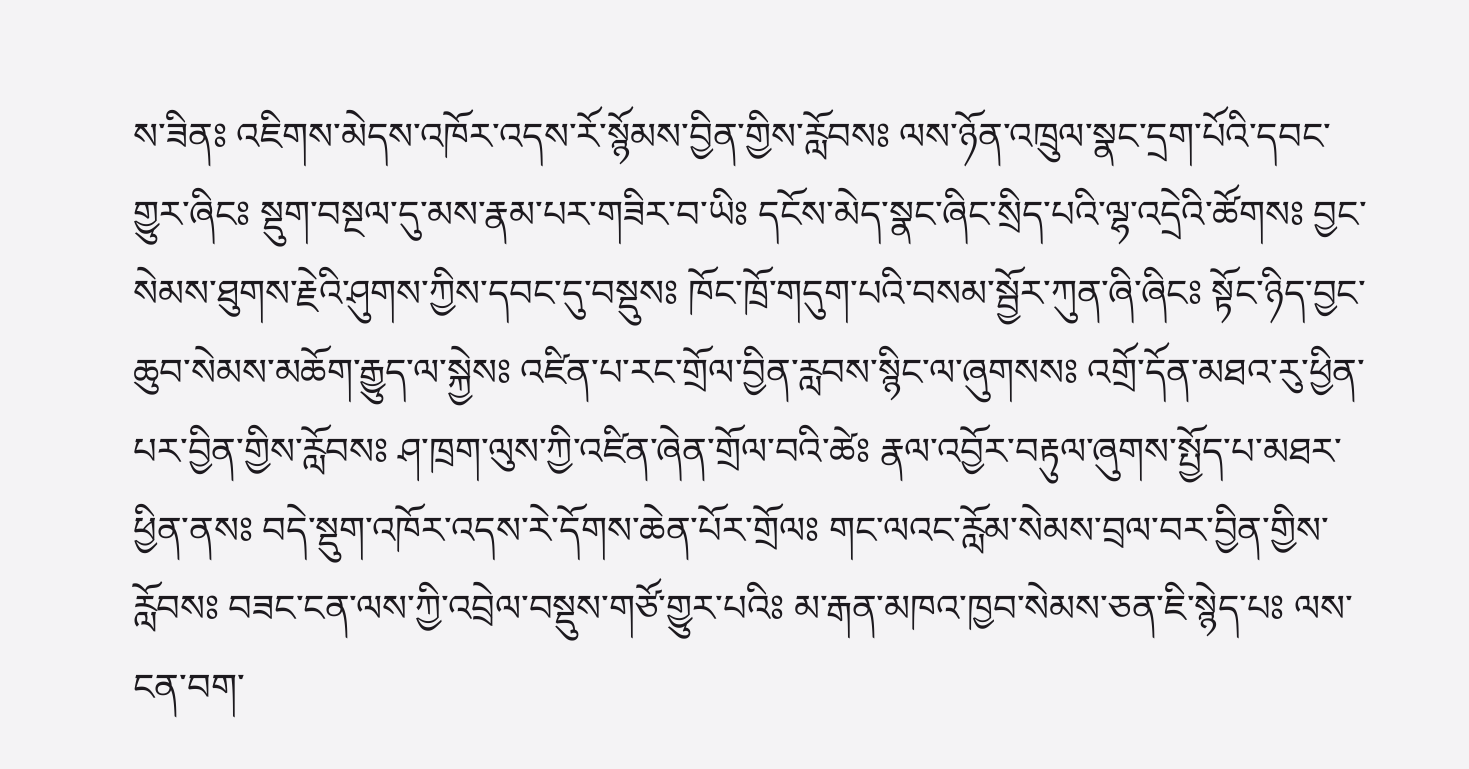ས་ཟིནཿ འཇིགས་མེདས་འཁོར་འདས་རོ་སྙོམས་བྱིན་གྱིས་རློབསཿ ལས་ཉོན་འཁྲུལ་སྣང་དྲག་པོའི་དབང་གྱུར་ཞིངཿ སྡུག་བསྔལ་དུ་མས་རྣམ་པར་གཟིར་བ་ཡིཿ དངོས་མེད་སྣང་ཞིང་སྲིད་པའི་ལྷ་འདྲེའི་ཚོགསཿ བྱང་སེམས་ཐུགས་རྗེའི་ཤུགས་ཀྱིས་དབང་དུ་བསྡུསཿ ཁོང་ཁྲོ་གདུག་པའི་བསམ་སྦྱོར་ཀུན་ཞི་ཞིངཿ སྟོང་ཉིད་བྱང་ཆུབ་སེམས་མཆོག་རྒྱུད་ལ་སྐྱེསཿ འཛིན་པ་རང་གྲོལ་བྱིན་རླབས་སྙིང་ལ་ཞུགསསཿ འགྲོ་དོན་མཐའ་རུ་ཕྱིན་པར་བྱིན་གྱིས་རློབསཿ ཤ་ཁྲག་ལུས་ཀྱི་འཛིན་ཞེན་གྲོལ་བའི་ཚེཿ རྣལ་འབྱོར་བརྟུལ་ཞུགས་སྤྱོད་པ་མཐར་ཕྱིན་ནསཿ བདེ་སྡུག་འཁོར་འདས་རེ་དོགས་ཆེན་པོར་གྲོལཿ གང་ལའང་རློམ་སེམས་བྲལ་བར་བྱིན་གྱིས་རློབསཿ བཟང་ངན་ལས་ཀྱི་འབྲེལ་བསྡུས་གཙོ་གྱུར་པའིཿ མ་རྒན་མཁའ་ཁྱབ་སེམས་ཅན་ཇི་སྙེད་པཿ ལས་ངན་བག་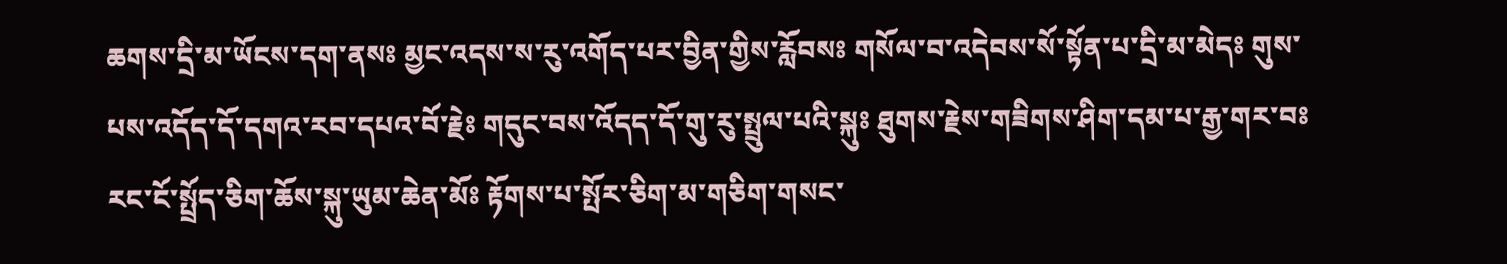ཆགས་དྲི་མ་ཡོངས་དག་ནསཿ མྱང་འདས་ས་རུ་འགོད་པར་བྱིན་གྱིས་རློབསཿ གསོལ་བ་འདེབས་སོ་སྟོན་པ་དྲི་མ་མེདཿ གུས་པས་འདོད་དོ་དགའ་རབ་དཔའ་བོ་རྗེཿ གདུང་བས་འོདད་དོ་གུ་རུ་སྤྲུལ་པའི་སྐུཿ ཐུགས་རྗེས་གཟིགས་ཤིག་དམ་པ་རྒྱ་གར་བཿ རང་ངོ་སྤྲོད་ཅིག་ཆོས་སྐུ་ཡུམ་ཆེན་མོཿ རྟོགས་པ་སྤོར་ཅིག་མ་གཅིག་གསང་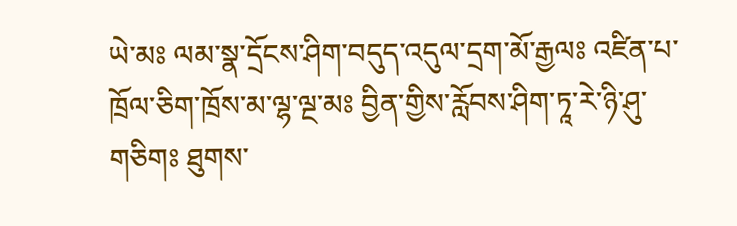ཡེ་མཿ ལམ་སྣ་དྲོངས་ཤིག་བདུད་འདུལ་དྲག་མོ་རྒྱལཿ འཛིན་པ་ཁྲོལ་ཅིག་ཁྲོས་མ་ལྷ་ལྔ་མཿ བྱིན་གྱིས་རློབས་ཤིག་ཏཱ་རེ་ཉི་ཤུ་གཅིགཿ ཐུགས་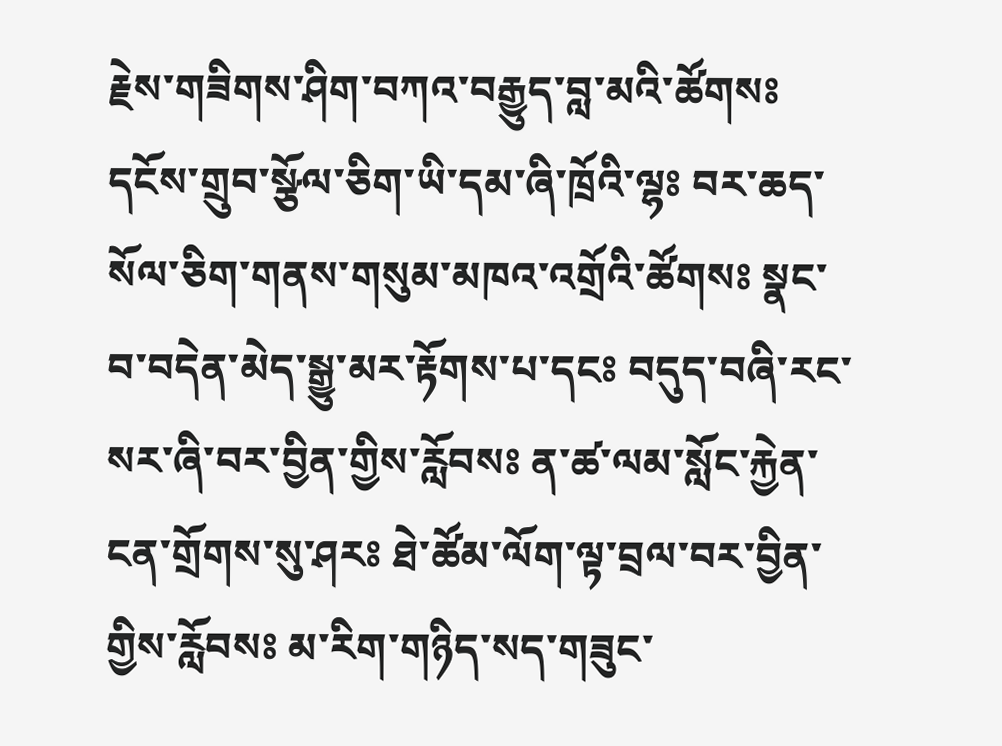རྗེས་གཟིགས་ཤིག་བཀའ་བརྒྱུད་བླ་མའི་ཚོགསཿ དངོས་གྲུབ་སྩོལ་ཅིག་ཡི་དམ་ཞི་ཁྲོའི་ལྷཿ བར་ཆད་སོལ་ཅིག་གནས་གསུམ་མཁའ་འགྲོའི་ཚོགསཿ སྣང་བ་བདེན་མེད་སྒྱུ་མར་རྟོགས་པ་དངཿ བདུད་བཞི་རང་སར་ཞི་བར་བྱིན་གྱིས་རློབསཿ ན་ཚ་ལམ་སློང་རྐྱེན་ངན་གྲོགས་སུ་ཤརཿ ཐེ་ཚོམ་ལོག་ལྟ་བྲལ་བར་བྱིན་གྱིས་རློབསཿ མ་རིག་གཉིད་སད་གཟུང་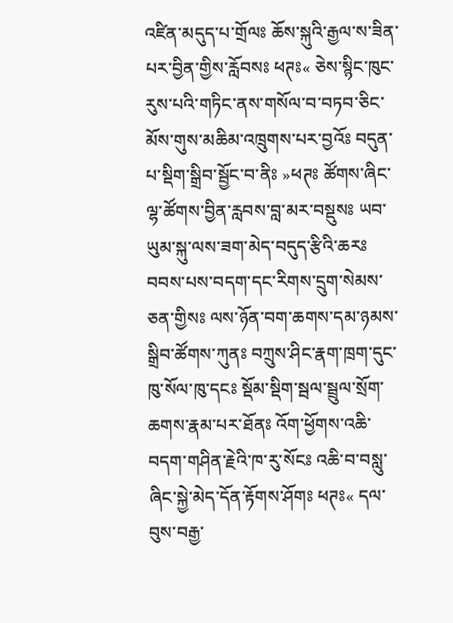འཛིན་མདུད་པ་གྲོལཿ ཆོས་སྐུའི་རྒྱལ་ས་ཟིན་པར་བྱིན་གྱིས་རློབསཿ ཕཊཿ« ཅེས་སྙིང་ཁུང་རུས་པའི་གཏིང་ནས་གསོལ་བ་བཏབ་ཅིང་མོས་གུས་མཆིམ་འཁྲུགས་པར་བྱའོཿ བདུན་པ་སྡིག་སྒྲིབ་སྦྱོང་བ་ནིཿ »ཕཊཿ ཚོགས་ཞིང་ལྷ་ཚོགས་བྱིན་རླབས་བླ་མར་བསྡུསཿ ཡབ་ཡུམ་སྐུ་ལས་ཟག་མེད་བདུད་རྩིའི་ཆརཿ བབས་པས་བདག་དང་རིགས་དྲུག་སེམས་ཅན་གྱིསཿ ལས་ཉོན་བག་ཆགས་དམ་ཉམས་སྒྲིབ་ཚོགས་ཀུནཿ བཀྲུས་ཤིང་རྣག་ཁྲག་དུང་ཁུ་སོལ་ཁུ་དངཿ སྡོམ་སྡིག་སྦལ་སྦྲུལ་སྲོག་ཆགས་རྣམ་པར་ཐོནཿ འོག་ཕྱོགས་འཆི་བདག་གཤིན་རྗེའི་ཁ་རུ་སོངཿ འཆི་བ་བསླུ་ཞིང་སྐྱེ་མེད་དོན་རྟོགས་ཤོགཿ ཕཊཿ« དལ་བུས་བརྒྱ་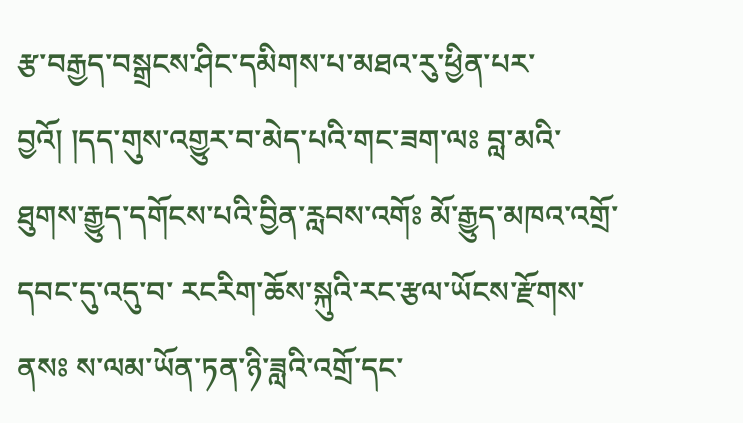རྩ་བརྒྱད་བསྒྲངས་ཤིང་དམིགས་པ་མཐའ་རུ་ཕྱིན་པར་བྱའོ། །དད་གུས་འགྱུར་བ་མེད་པའི་གང་ཟག་ལཿ བླ་མའི་ཐུགས་རྒྱུད་དགོངས་པའི་བྱིན་རླབས་འགོཿ མོ་རྒྱུད་མཁའ་འགྲོ་དབང་དུ་འདུ་བ་ རངརིག་ཆོས་སྐུའི་རང་རྩལ་ཡོངས་རྫོགས་ནསཿ ས་ལམ་ཡོན་ཏན་ཉི་ཟླའི་འགྲོ་དང་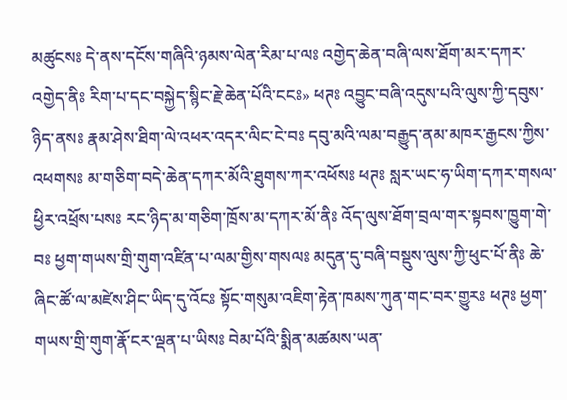མཚུངསཿ དེ་ནས་དངོས་གཞིའི་ཉམས་ལེན་རིམ་པ་ལཿ འགྱེད་ཆེན་བཞི་ལས་ཐོག་མར་དཀར་འགྱེད་ནིཿ རིག་པ་དང་བསྐྱེད་སྙིང་རྗེ་ཆེན་པོའི་ངངཿ» ཕཊཿ འབྱུང་བཞི་འདུས་པའི་ལུས་ཀྱི་དབུས་ཉིད་ནསཿ རྣམ་ཤེས་ཐིག་ལེ་འཕར་འདར་ལིང་ངེ་བཿ དབུ་མའི་ལམ་བརྒྱུད་ནམ་མཁར་རྒྱངས་ཀྱིས་འཕགསཿ མ་གཅིག་བདེ་ཆེན་དཀར་མོའི་ཐུགས་ཀར་འཕོསཿ ཕཊཿ སླར་ཡང་ཧ་ཡིག་དཀར་གསལ་ཕྱིར་འཕྲོས་པསཿ རང་ཉིད་མ་གཅིག་ཁྲོས་མ་དཀར་མོ་ནིཿ འོད་ལུས་ཐོག་བྲལ་གར་སྟབས་ཁྱུག་གེ་བཿ ཕྱག་གཡས་གྲི་གུག་འཛིན་པ་ལམ་གྱིས་གསལཿ མདུན་དུ་བཞི་བསྡུས་ལུས་ཀྱི་ཕུང་པོ་ནིཿ ཆེ་ཞིང་ཚོ་ལ་མཛེས་ཤིང་ཡིད་དུ་འོངཿ སྟོང་གསུམ་འཇིག་རྟེན་ཁམས་ཀུན་གང་བར་གྱུརཿ ཕཊཿ ཕྱག་གཡས་གྲི་གུག་རྣོ་ངར་ལྡན་པ་ཡིསཿ བེམ་པོའི་སྨིན་མཚམས་ཡན་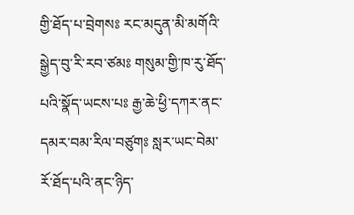གྱི་ཐོད་པ་བྲེགསཿ རང་མདུན་མི་མགོའི་སྒྱེད་བུ་རི་རབ་ཙམཿ གསུམ་གྱི་ཁ་རུ་ཐོད་པའི་སྣོད་ཡངས་པཿ རྒྱ་ཆེ་ཕྱི་དཀར་ནང་དམར་བམ་རིལ་བཙུགཿ སླར་ཡང་བེམ་རོ་ཐོད་པའི་ནང་ཉིད་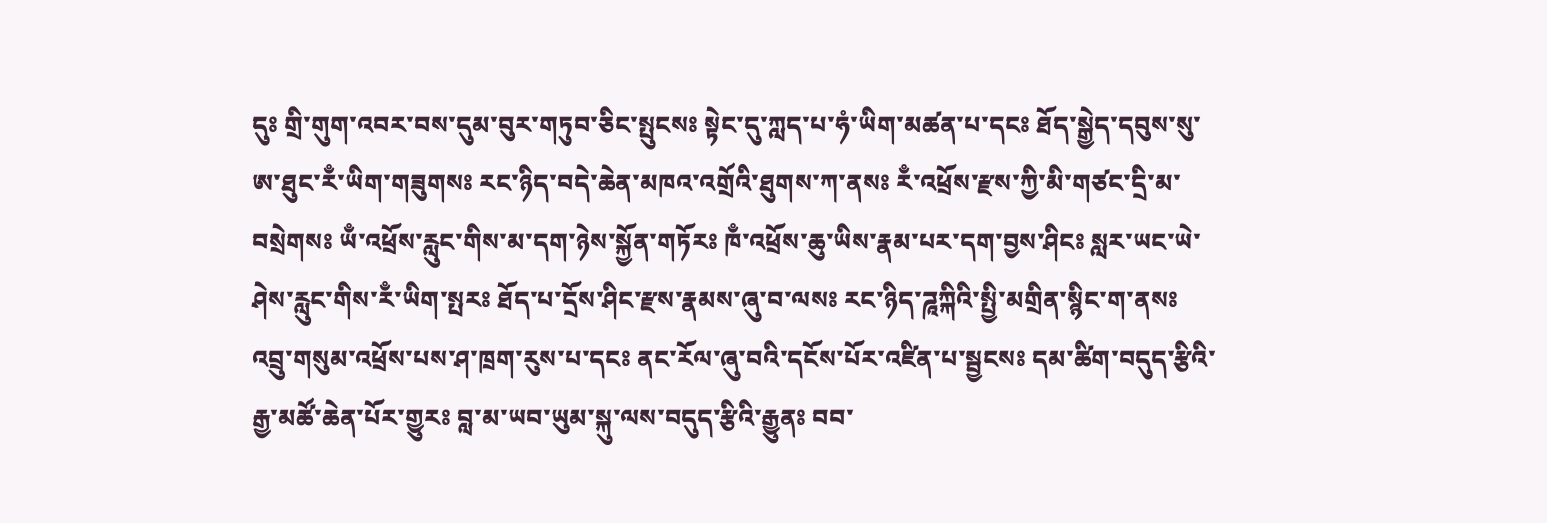དུཿ གྲི་གུག་འབར་བས་དུམ་བུར་གཏུབ་ཅིང་སྤུངསཿ སྟེང་དུ་ཀླད་པ་ཧཾ་ཡིག་མཚན་པ་དངཿ ཐོད་སྒྱེད་དབུས་སུ་ཨ་ཐུང་རྃ་ཡིག་གཟུགསཿ རང་ཉིད་བདེ་ཆེན་མཁའ་འགྲོའི་ཐུགས་ཀ་ནསཿ རྃ་འཕྲོས་རྫས་ཀྱི་མི་གཙང་དྲི་མ་བསྲེགསཿ ཡྃ་འཕྲོས་རླུང་གིས་མ་དག་ཉེས་སྐྱོན་གཏོརཿ ཁྃ་འཕྲོས་ཆུ་ཡིས་རྣམ་པར་དག་བྱས་ཤིངཿ སླར་ཡང་ཡེ་ཤེས་རླུང་གིས་རྃ་ཡིག་སྤརཿ ཐོད་པ་དྲོས་ཤིང་རྫས་རྣམས་ཞུ་བ་ལསཿ རང་ཉིད་ཌཱཀྐིའི་སྤྱི་མགྲིན་སྙིང་ག་ནསཿ འབྲུ་གསུམ་འཕྲོས་པས་ཤ་ཁྲག་རུས་པ་དངཿ ནང་རོལ་ཞུ་བའི་དངོས་པོར་འཛིན་པ་སྦྱངསཿ དམ་ཚིག་བདུད་རྩིའི་རྒྱ་མཚོ་ཆེན་པོར་གྱུརཿ བླ་མ་ཡབ་ཡུམ་སྐུ་ལས་བདུད་རྩིའི་རྒྱུནཿ བབ་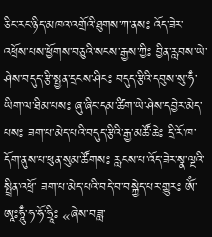ཅིང་རང་ཉིད་མཁའ་འགྲོའི་ཐུགས་ཀ་ནསཿ འོད་ཟེར་འཕྲོས་པས་ཕྱོགས་བཅུའི་སངས་རྒྱས་ཀྱིཿ བྱིན་རླབས་ཡེ་ཤེས་བདུད་རྩི་སྤྱན་དྲངས་ཤིངཿ བདུད་རྩིའི་དབུས་སུ་ཧྃ་ཡིག་ལ་ཐིམ་པསཿ ཞུ་ཞིང་དམ་ཚིག་ཡེ་ཤེས་དབྱེར་མེད་པསཿ ཟག་པ་མེད་པའི་བདུད་རྩིའི་རྒྱ་མཚོ་ཆེཿ དྲི་རོ་ཁ་དོག་ནུས་པ་ཕུན་སུམ་ཚོགསཿ རླངས་པ་འོད་ཟེར་སྣ་ལྔའི་སྤྲིན་འཕྲོ་ ཟག་པ་མེད་པའི་བདེ་བ་བསྐྱེད་པར་གྱུརཿ ཨོཾ་ཨཱཿཧཱུྃ་ཧ་ཧོ་ཧྲཱིཿ «ཞེས་བཟླ་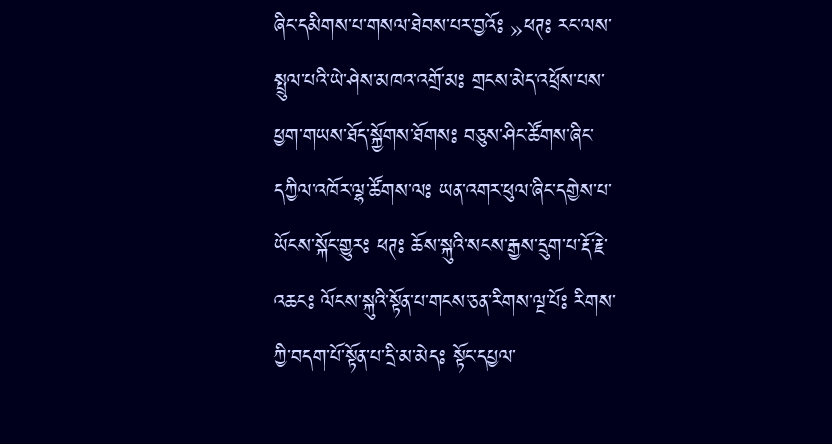ཞིང་དམིགས་པ་གསལ་ཐེབས་པར་བྱའོཿ »ཕཊཿ རང་ལས་སྤྲུལ་པའི་ཡེ་ཤེས་མཁའ་འགྲོ་མཿ གྲངས་མེད་འཕྲོས་པས་ཕྱག་གཡས་ཐོད་སྐྱོགས་ཐོགསཿ བཅུས་ཤིང་ཚོགས་ཞིང་དཀྱིལ་འཁོར་ལྷ་ཚོགས་ལཿ ཡན་འགར་ཕུལ་ཞིང་དགྱེས་པ་ཡོངས་སྐོང་གྱུརཿ ཕཊཿ ཆོས་སྐུའི་སངས་རྒྱས་དྲུག་པ་རྡོ་རྗེ་འཆངཿ ལོངས་སྐུའི་སྟོན་པ་གངས་ཅན་རིགས་ལྔ་པོཿ རིགས་ཀྱི་བདག་པོ་སྟོན་པ་དྲི་མ་མེདཿ སྟོང་དཔྱལ་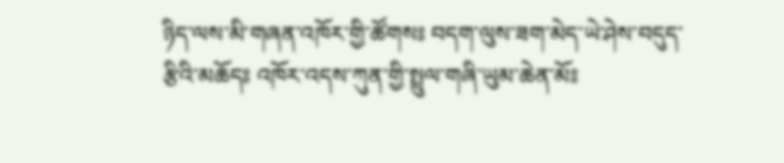ཉིད་ལས་མི་གཞན་འཁོར་གྱི་ཚོགསཿ བདག་ལུས་ཟག་མེད་ཡེ་ཤེས་བདུད་རྩིའི་མཆོདཿ འཁོར་འདས་ཀུན་གྱི་སྤྲུལ་གཞི་ཡུམ་ཆེན་མོཿ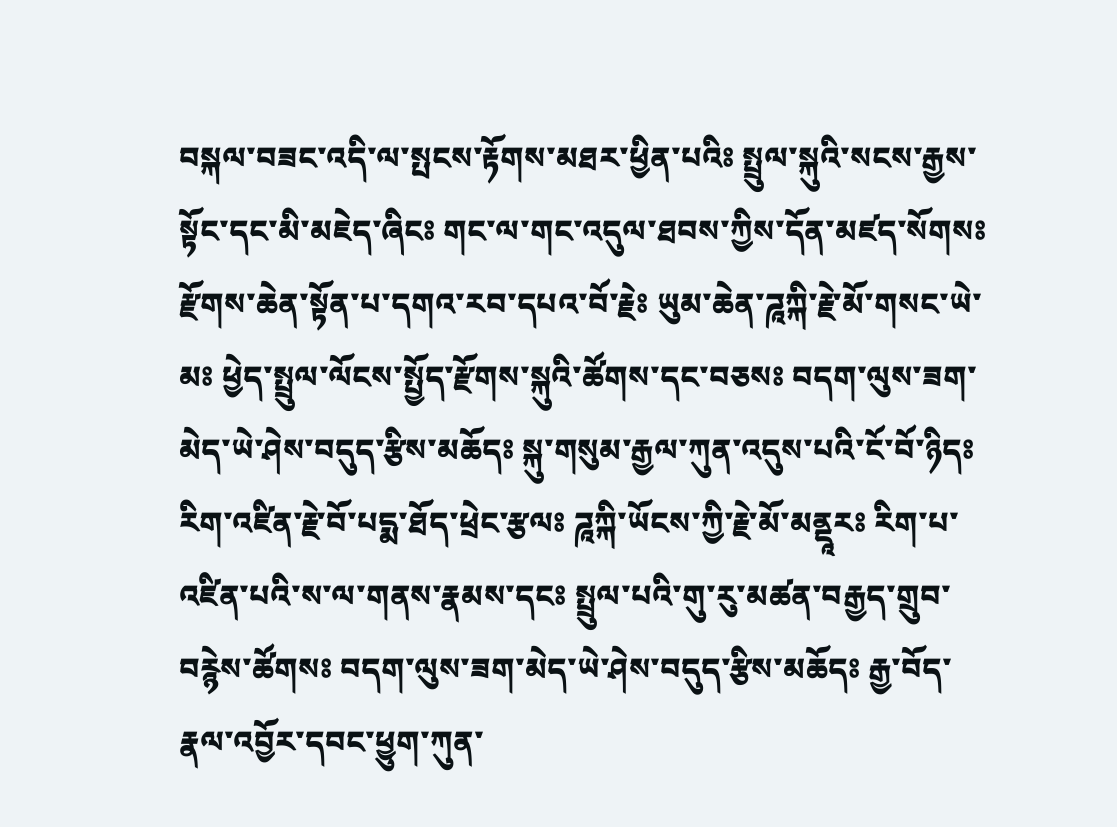བསྐལ་བཟང་འདི་ལ་སྤངས་རྟོགས་མཐར་ཕྱིན་པའིཿ སྤྲུལ་སྐུའི་སངས་རྒྱས་སྟོང་དང་མི་མཇེད་ཞིངཿ གང་ལ་གང་འདུལ་ཐབས་ཀྱིས་དོན་མཛད་སོགསཿ རྫོགས་ཆེན་སྟོན་པ་དགའ་རབ་དཔའ་བོ་རྗེཿ ཡུམ་ཆེན་ཌཱཀྐི་རྗེ་མོ་གསང་ཡེ་མཿ ཕྱེད་སྤྲུལ་ལོངས་སྤྱོད་རྫོགས་སྐུའི་ཚོགས་དང་བཅསཿ བདག་ལུས་ཟག་མེད་ཡེ་ཤེས་བདུད་རྩིས་མཆོདཿ སྐུ་གསུམ་རྒྱལ་ཀུན་འདུས་པའི་ངོ་བོ་ཉིདཿ རིག་འཛིན་རྗེ་བོ་པདྨ་ཐོད་ཕྲེང་རྩལཿ ཌཱཀྐི་ཡོངས་ཀྱི་རྗེ་མོ་མནྡཱརཿ རིག་པ་འཛིན་པའི་ས་ལ་གནས་རྣམས་དངཿ སྤྲུལ་པའི་གུ་རུ་མཚན་བརྒྱད་གྲུབ་བརྙེས་ཚོགསཿ བདག་ལུས་ཟག་མེད་ཡེ་ཤེས་བདུད་རྩིས་མཆོདཿ རྒྱ་བོད་རྣལ་འབྱོར་དབང་ཕྱུག་ཀུན་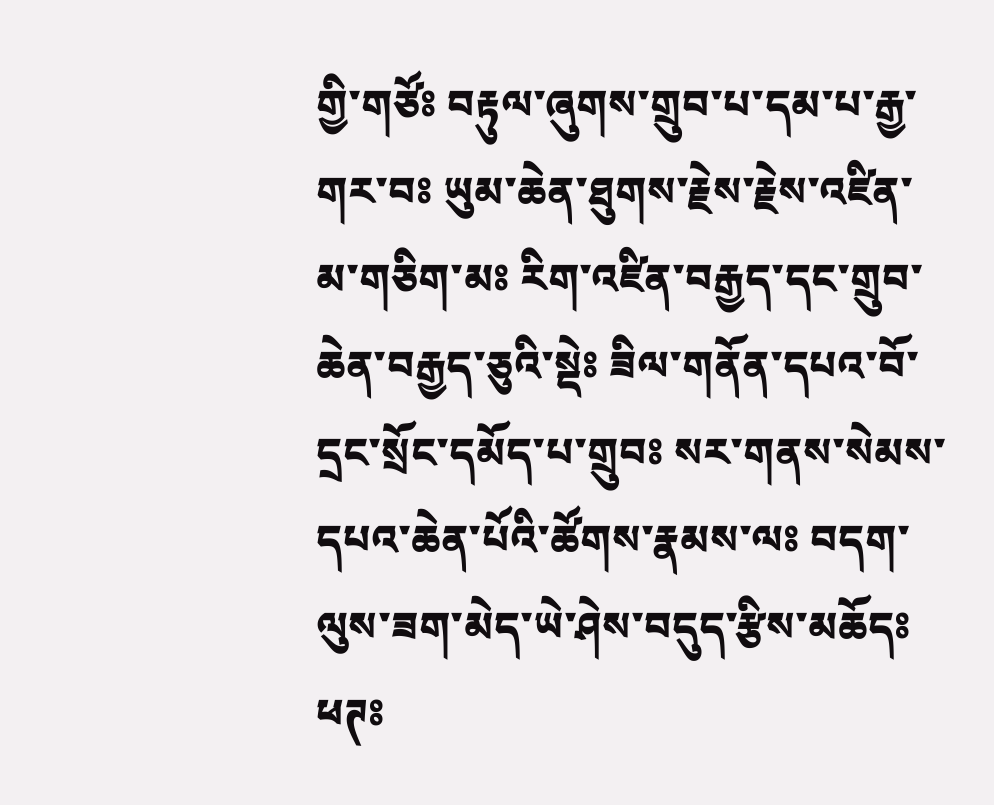གྱི་གཙོཿ བརྟུལ་ཞུགས་གྲུབ་པ་དམ་པ་རྒྱ་གར་བཿ ཡུམ་ཆེན་ཐུགས་རྗེས་རྗེས་འཛིན་མ་གཅིག་མཿ རིག་འཛིན་བརྒྱད་དང་གྲུབ་ཆེན་བརྒྱད་ཅུའི་སྡེཿ ཟིལ་གནོན་དཔའ་བོ་དྲང་སྲོང་དམོད་པ་གྲུབཿ སར་གནས་སེམས་དཔའ་ཆེན་པོའི་ཚོགས་རྣམས་ལཿ བདག་ལུས་ཟག་མེད་ཡེ་ཤེས་བདུད་རྩིས་མཆོདཿ ཕཊཿ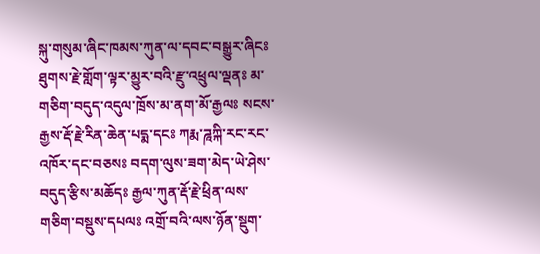སྐུ་གསུམ་ཞིང་ཁམས་ཀུན་ལ་དབང་བསྒྱུར་ཞིངཿ ཐུགས་རྗེ་གློག་ལྟར་མྱུར་བའི་རྫུ་འཕྲུལ་ལྡནཿ མ་གཅིག་བདུད་འདུལ་ཁྲོས་མ་ནག་མོ་རྒྱལཿ སངས་རྒྱས་རྡོ་རྗེ་རིན་ཆེན་པདྨ་དངཿ ཀརྨ་ཌཱཀྐི་རང་རང་འཁོར་དང་བཅསཿ བདག་ལུས་ཟག་མེད་ཡེ་ཤེས་བདུད་རྩིས་མཆོདཿ རྒྱལ་ཀུན་རྡོ་རྗེ་ཕྲིན་ལས་གཅིག་བསྡུས་དཔལཿ འགྲོ་བའི་ལས་ཉོན་སྡུག་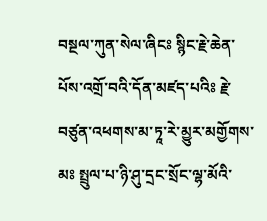བསྔལ་ཀུན་སེལ་ཞིངཿ སྙིང་རྗེ་ཆེན་པོས་འགྲོ་བའི་དོན་མཛད་པའིཿ རྗེ་བཙུན་འཕགས་མ་ཏཱ་རེ་མྱུར་མགྱོགས་མཿ སྤྲུལ་པ་ཉི་ཤུ་དྲང་སྲོང་ལྷ་མོའི་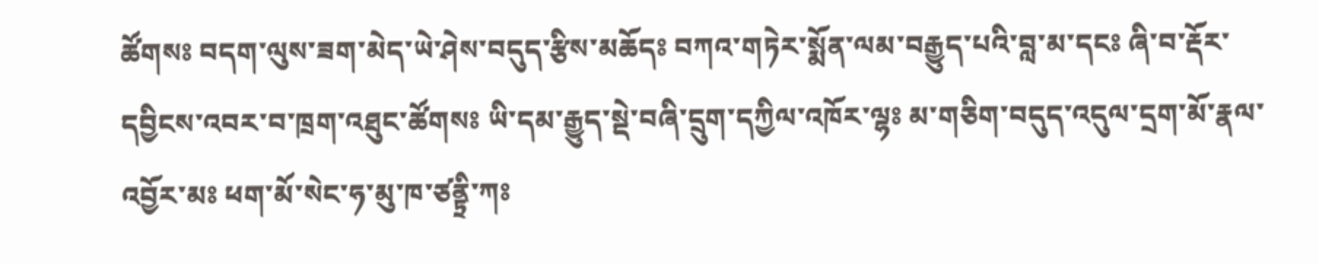ཚོགསཿ བདག་ལུས་ཟག་མེད་ཡེ་ཤེས་བདུད་རྩིས་མཆོདཿ བཀའ་གཏེར་སྨོན་ལམ་བརྒྱུད་པའི་བླ་མ་དངཿ ཞི་བ་རྡོར་དབྱིངས་འབར་བ་ཁྲག་འཐུང་ཚོགསཿ ཡི་དམ་རྒྱུད་སྡེ་བཞི་དྲུག་དཀྱིལ་འཁོར་ལྷཿ མ་གཅིག་བདུད་འདུལ་དྲག་མོ་རྣལ་འབྱོར་མཿ ཕག་མོ་སེང་ཧ་མུ་ཁ་ཙནྟྲི་ཀཿ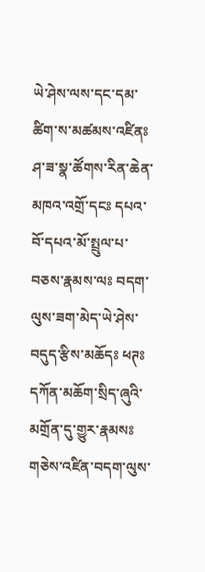ཡེ་ཤེས་ལས་དང་དམ་ཚིག་ས་མཚམས་འཛིནཿ ཤ་ཟ་སྣ་ཚོགས་རིན་ཆེན་མཁའ་འགྲོ་དངཿ དཔའ་བོ་དཔའ་མོ་སྤྲུལ་པ་བཅས་རྣམས་ལཿ བདག་ལུས་ཟག་མེད་ཡེ་ཤེས་བདུད་རྩིས་མཆོདཿ ཕཊཿ དཀོན་མཆོག་སྲིད་ཞུའི་མགྲོན་དུ་གྱུར་རྣམསཿ གཅེས་འཛིན་བདག་ལུས་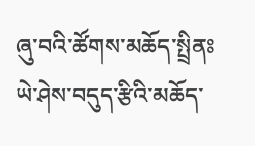ཞུ་བའི་ཚོགས་མཆོད་སྤྲིནཿ ཡེ་ཤེས་བདུད་རྩིའི་མཆོད་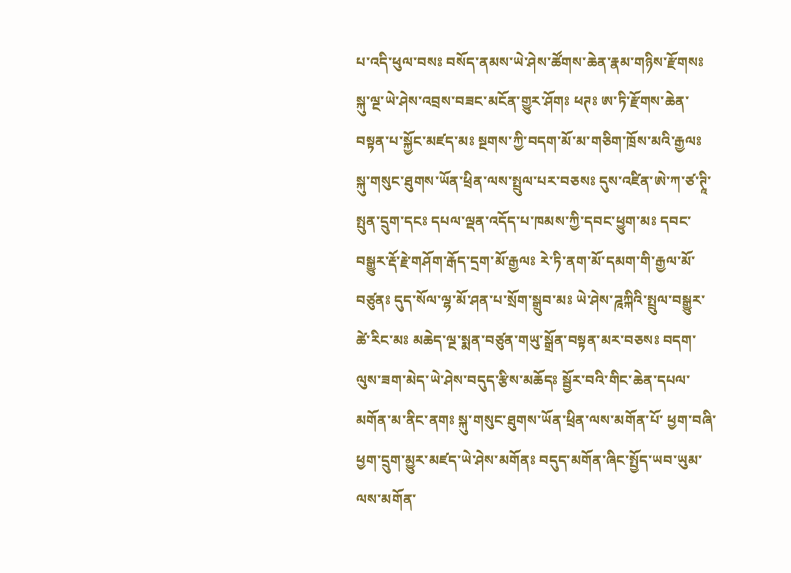པ་འདི་ཕུལ་བསཿ བསོད་ནམས་ཡེ་ཤེས་ཚོགས་ཆེན་རྣམ་གཉིས་རྫོགསཿ སྐུ་ལྔ་ཡེ་ཤེས་འབྲས་བཟང་མངོན་གྱུར་ཤོགཿ ཕཊཿ ཨ་ཏི་རྫོགས་ཆེན་བསྟན་པ་སྐྱོང་མཛད་མཿ སྔགས་ཀྱི་བདག་མོ་མ་གཅིག་ཁྲོས་མའི་རྒྱལཿ སྐུ་གསུང་ཐུགས་ཡོན་ཕྲིན་ལས་སྤྲུལ་པར་བཅསཿ དུས་འཛིན་ཨེ་ཀ་ཙ་ཊཱི་སྤུན་དྲུག་དངཿ དཔལ་ལྡན་འདོད་པ་ཁམས་ཀྱི་དབང་ཕྱུག་མཿ དབང་བསྒྱུར་རྡོ་རྗེ་གཤོག་རྒོད་དྲག་མོ་རྒྱལཿ རེ་ཏི་ནག་མོ་དམག་གི་རྒྱལ་མོ་བཙུནཿ དུད་སོལ་ལྷ་མོ་ཤན་པ་སྲོག་སྒྲུབ་མཿ ཡེ་ཤེས་ཌཱཀྐིའི་སྤྲུལ་བསྒྱུར་ཚེ་རིང་མཿ མཆེད་ལྔ་སྨན་བཙུན་གཡུ་སྒྲོན་བསྟན་མར་བཅསཿ བདག་ལུས་ཟག་མེད་ཡེ་ཤེས་བདུད་རྩིས་མཆོདཿ སྦྱོར་བའི་གིང་ཆེན་དཔལ་མགོན་མ་ནིང་ནགཿ སྐུ་གསུང་ཐུགས་ཡོན་ཕྲིན་ལས་མགོན་པོ་ ཕྱག་བཞི་ཕྱག་དྲུག་མྱུར་མཛད་ཡེ་ཤེས་མགོནཿ བདུད་མགོན་ཞིང་སྤྱོད་ཡབ་ཡུམ་ལས་མགོན་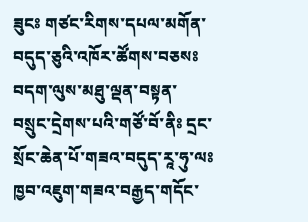ཟུངཿ གཙང་རིགས་དཔལ་མགོན་བདུད་ཅུའི་འཁོར་ཚོགས་བཅསཿ བདག་ལུས་མཐུ་ལྡན་བསྟན་བསྲུང་དྲེགས་པའི་གཙོ་བོ་ནིཿ དྲང་སྲོང་ཆེན་པོ་གཟའ་བདུད་རཱ་ཧུ་ལཿ ཁྱབ་འཇུག་གཟའ་བརྒྱད་གདོང་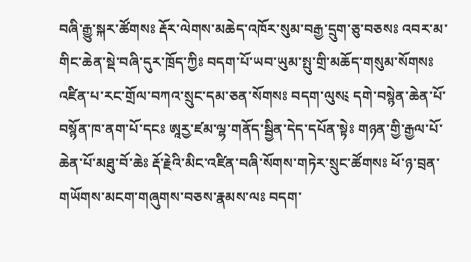བཞི་རྒྱུ་སྐར་ཚོགསཿ རྡོར་ལེགས་མཆེད་འཁོར་སུམ་བརྒྱ་དྲུག་ཅུ་བཅསཿ འབར་མ་གིང་ཆེན་སྡེ་བཞི་དུར་ཁྲོད་ཀྱིཿ བདག་པོ་ཡབ་ཡུམ་སྤུ་གྲི་མཆོད་གསུམ་སོགསཿ འཛིན་པ་རང་གྲོལ་བཀའ་སྲུང་དམ་ཅན་སོགསཿ བདག་ལུས༴ དགེ་བསྙེན་ཆེན་པོ་བསྙོན་ཁ་ནག་པོ་དངཿ ཨཱརྱ་ཛམ་ལྷ་གནོད་སྦྱིན་དེད་དཔོན་སྟེཿ གཉན་གྱི་རྒྱལ་པོ་ཆེན་པོ་མཐུ་བོ་ཆེཿ རྡོ་རྗེའི་མིང་འཛིན་བཞི་སོགས་གཏེར་སྲུང་ཚོགསཿ ཕོ་ཉ་བྲན་གཡོགས་མངག་གཞུགས་བཅས་རྣམས་ལཿ བདག་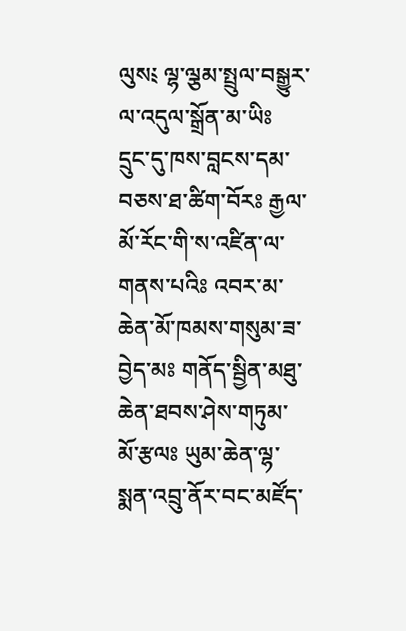ལུས༴ ལྷ་ལྕམ་སྤྲུལ་བསྒྱུར་ལ་འདུལ་སྒྲོན་མ་ཡིཿ དྲུང་དུ་ཁས་བླངས་དམ་བཅས་ཐ་ཚིག་བོརཿ རྒྱལ་མོ་རོང་གི་ས་འཛིན་ལ་གནས་པའིཿ འབར་མ་ཆེན་མོ་ཁམས་གསུམ་ཟ་བྱེད་མཿ གནོད་སྦྱིན་མཐུ་ཆེན་ཐབས་ཤེས་གཏུམ་མོ་རྩལཿ ཡུམ་ཆེན་ལྷ་སྨན་འབྲུ་ནོར་བང་མཛོད་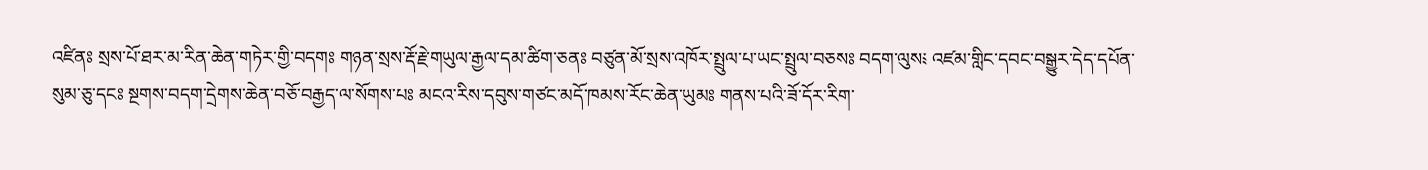འཛིནཿ སྲས་པོ་ཐར་མ་རིན་ཆེན་གཏེར་གྱི་བདགཿ གཉན་སྲས་རྡོ་རྗེ་གཡུལ་རྒྱལ་དམ་ཚིག་ཅནཿ བཙུན་མོ་སྲས་འཁོར་སྤྲུལ་པ་ཡང་སྤྲུལ་བཅསཿ བདག་ལུས༴ འཛམ་གླིང་དབང་བསྒྱུར་དེད་དཔོན་སུམ་ཅུ་དངཿ སྔགས་བདག་དྲེགས་ཆེན་བཅོ་བརྒྱད་ལ་སོགས་པཿ མངའ་རིས་དབུས་གཙང་མདོ་ཁམས་རོང་ཆེན་ཡུམཿ གནས་པའི་ཟོ་དོར་རིག་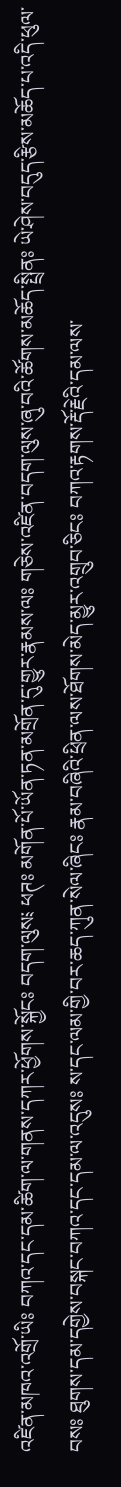འཛིན་མཁའ་འགྲོ་ཡིཿ བཀའ་དང་དམ་ཚིག་ལ་གནས་དཀར་ཕྱོགས་སྐྱོངཿ བདག་ལུས༴ ཕཊཿ མགོན་པོ་ཡོན་ཏན་མགྲོན་དུ་གྱུར་རྣམས་ལཿ གཅེས་འཛིན་བདག་ལུས་ཞུ་བའི་ཚོགས་མཆོད་སྤྲིནཿ ཡེ་ཤེས་བདུད་རྩིས་མཆོད་པ་འདི་ཕུལ་བསཿ ཐུགས་དམ་དགྱེས་བསྐང་བཀའ་དང་དམ་ལ་འདུསཿ ས་དང་ལམ་གྱི་བར་ཆད་ཀུན་སེལ་ཞིངཿ རྣམ་བཞིའི་ཕྲིན་ལས་ཐོགས་མེད་མྱུར་འགྲུབ་ཅིངཿ བཀའ་རྟགས་རྡོ་རྗེའི་དམ་ལས་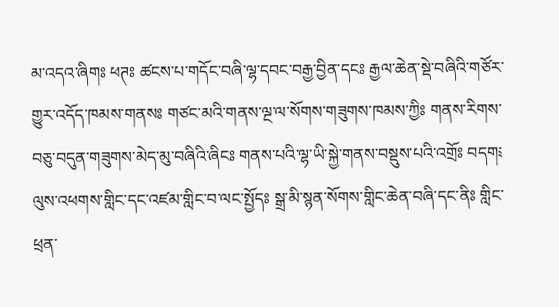མ་འདའ་ཞིགཿ ཕཊཿ ཚངས་པ་གདོང་བཞི་ལྷ་དབང་བརྒྱ་བྱིན་དངཿ རྒྱལ་ཆེན་སྡེ་བཞིའི་གཙོར་གྱུར་འདོད་ཁམས་གནསཿ གཙང་མའི་གནས་ལྔ་ལ་སོགས་གཟུགས་ཁམས་ཀྱིཿ གནས་རིགས་བཅུ་བདུན་གཟུགས་མེད་མུ་བཞིའི་ཞིངཿ གནས་པའི་ལྷ་ཡི་སྐྱེ་གནས་བསྡུས་པའི་འགྲོཿ བདག༴ ལུས་འཕགས་གླིང་དང་འཛམ་གླིང་བ་ལང་སྤྱོདཿ སྒྲ་མི་སྙན་སོགས་གླིང་ཆེན་བཞི་དང་ནིཿ གླིང་ཕྲན་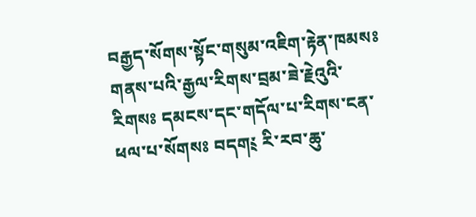བརྒྱད་སོགས་སྟོང་གསུམ་འཇིག་རྟེན་ཁམསཿ གནས་པའི་རྒྱལ་རིགས་བྲམ་ཟེ་རྗེའུའི་རིགསཿ དམངས་དང་གདོལ་པ་རིགས་ངན་ཕལ་པ་སོགསཿ བདག༴ རི་རབ་ཆུ་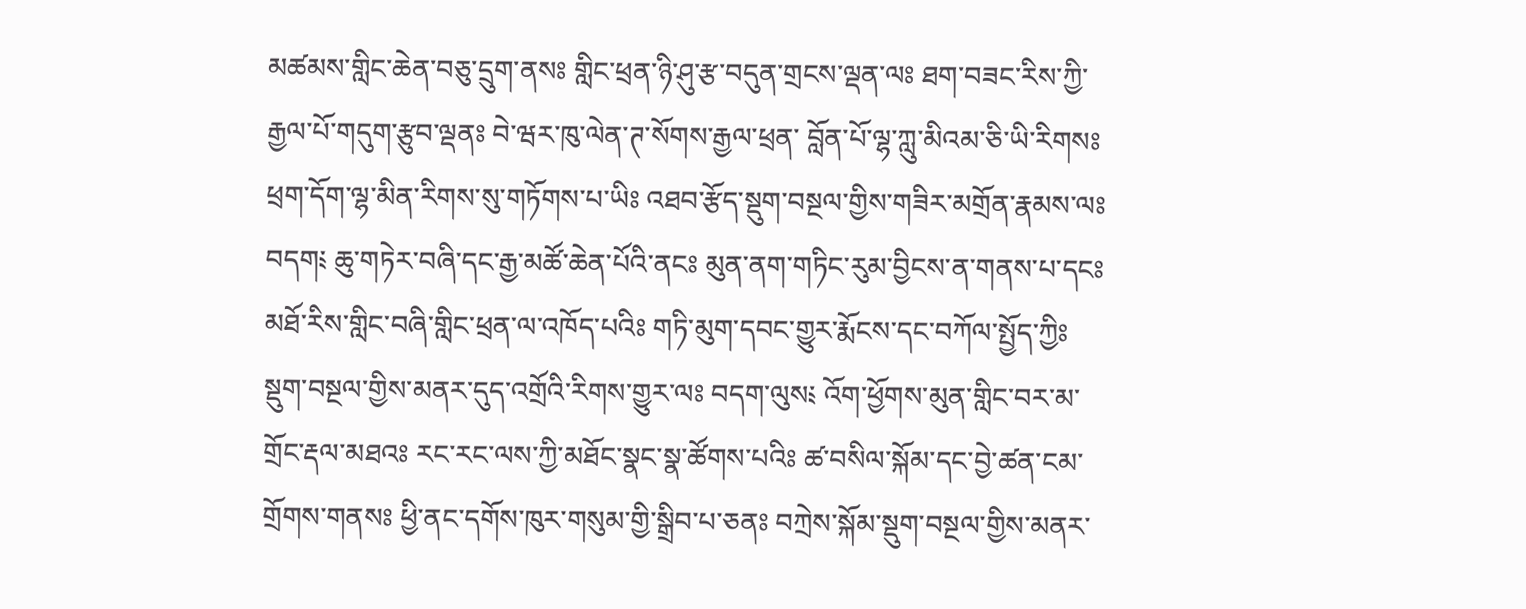མཚམས་གླིང་ཆེན་བཅུ་དྲུག་ནསཿ གླིང་ཕྲན་ཉི་ཤུ་རྩ་བདུན་གྲངས་ལྡན་ལཿ ཐག་བཟང་རིས་ཀྱི་རྒྱལ་པོ་གདུག་རྩུབ་ལྡནཿ བེ་ཝར་ཁུ་ལེན་ཊ་སོགས་རྒྱལ་ཕྲན་ བློན་པོ་ལྷ་ཀླུ་མིའམ་ཅི་ཡི་རིགསཿ ཕྲག་དོག་ལྷ་མིན་རིགས་སུ་གཏོགས་པ་ཡིཿ འཐབ་རྩོད་སྡུག་བསྔལ་གྱིས་གཟིར་མགྲོན་རྣམས་ལཿ བདག༴ ཆུ་གཏེར་བཞི་དང་རྒྱ་མཚོ་ཆེན་པོའི་ནངཿ མུན་ནག་གཏིང་རུམ་བྱིངས་ན་གནས་པ་དངཿ མཐོ་རིས་གླིང་བཞི་གླིང་ཕྲན་ལ་འཁོད་པའིཿ གཏི་མུག་དབང་གྱུར་རྨོངས་དང་བཀོལ་སྤྱོད་ཀྱིཿ སྡུག་བསྔལ་གྱིས་མནར་དུད་འགྲོའི་རིགས་གྱུར་ལཿ བདག་ལུས༴ འོག་ཕྱོགས་མུན་གླིང་བར་མ་གྲོང་རྡལ་མཐའཿ རང་རང་ལས་ཀྱི་མཐོང་སྣང་སྣ་ཚོགས་པའིཿ ཚ་བསིལ་སྐོམ་དང་བྱེ་ཚན་ངམ་གྲོགས་གནསཿ ཕྱི་ནང་དགོས་ཁུར་གསུམ་གྱི་སྒྲིབ་པ་ཅནཿ བཀྲེས་སྐོམ་སྡུག་བསྔལ་གྱིས་མནར་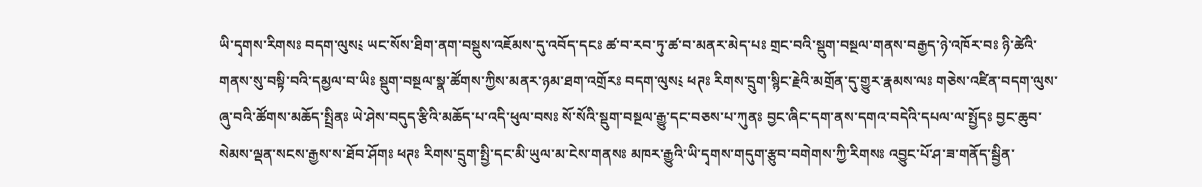ཡི་དྭགས་རིགསཿ བདག་ལུས༴ ཡང་སོས་ཐིག་ནག་བསྡུས་འཇོམས་དུ་འབོད་དངཿ ཚ་བ་རབ་ཏུ་ཚ་བ་མནར་མེད་པཿ གྲང་བའི་སྡུག་བསྔལ་གནས་བརྒྱད་ཉེ་འཁོར་བཿ ཉི་ཚེའི་གནས་སུ་བསྟི་བའི་དམྱལ་བ་ཡིཿ སྡུག་བསྔལ་སྣ་ཚོགས་ཀྱིས་མནར་ཉམ་ཐག་འགྲོརཿ བདག་ལུས༴ ཕཊཿ རིགས་དྲུག་སྙིང་རྗེའི་མགྲོན་དུ་གྱུར་རྣམས་ལཿ གཅེས་འཛིན་བདག་ལུས་ཞུ་བའི་ཚོགས་མཆོད་སྤྲིནཿ ཡེ་ཤེས་བདུད་རྩིའི་མཆོད་པ་འདི་ཕུལ་བསཿ སོ་སོའི་སྡུག་བསྔལ་རྒྱུ་དང་བཅས་པ་ཀུནཿ བྱང་ཞིང་དག་ནས་དགའ་བདེའི་དཔལ་ལ་སྤྱོདཿ བྱང་ཆུབ་སེམས་ལྡན་སངས་རྒྱས་ས་ཐོབ་ཤོགཿ ཕཊཿ རིགས་དྲུག་སྤྱི་དང་མི་ཡུལ་མ་ངེས་གནསཿ མཁར་རྒྱུའི་ཡི་དྭགས་གདུག་རྩུབ་བགེགས་ཀྱི་རིགསཿ འབྱུང་པོ་ཤ་ཟ་གནོད་སྦྱིན་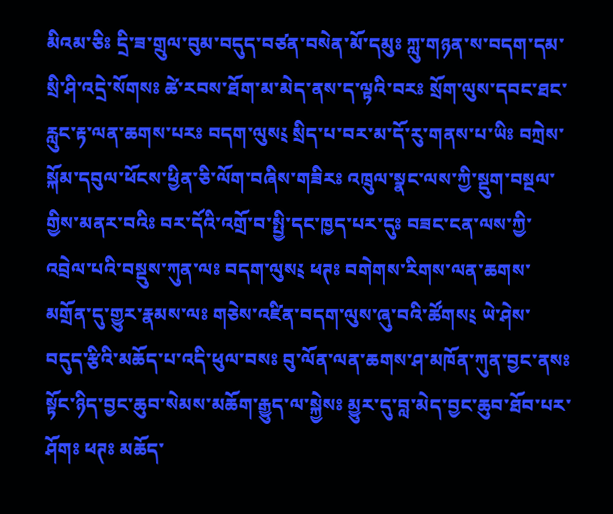མིའམ་ཅིཿ དྲི་ཟ་གྲུལ་བུམ་བདུད་བཙན་བསེན་མོ་དམུཿ ཀླུ་གཉན་ས་བདག་དམ་སྲི་ཤི་འདྲེ་སོགསཿ ཚེ་རབས་ཐོག་མ་མེད་ནས་ད་ལྟའི་བརཿ སྲོག་ལུས་དབང་ཐང་རླུང་རྟ་ལན་ཆགས་པརཿ བདག་ལུས༴ སྲིད་པ་བར་མ་དོ་རུ་གནས་པ་ཡིཿ བཀྲེས་སྐོམ་དབུལ་ཕོངས་ཕྱིན་ཅི་ལོག་བཞིས་གཟིརཿ འཁྲུལ་སྣང་ལས་ཀྱི་སྡུག་བསྔལ་གྱིས་མནར་བའིཿ བར་དོའི་འགྲོ་བ་སྤྱི་དང་ཁྱད་པར་དུཿ བཟང་ངན་ལས་ཀྱི་འབྲེལ་པའི་བསྡུས་ཀུན་ལཿ བདག་ལུས༴ ཕཊཿ བགེགས་རིགས་ལན་ཆགས་མགྲོན་དུ་གྱུར་རྣམས་ལཿ གཅེས་འཛིན་བདག་ལུས་ཞུ་བའི་ཚོགས༴ ཡེ་ཤེས་བདུད་རྩིའི་མཆོད་པ་འདི་ཕུལ་བསཿ བུ་ལོན་ལན་ཆགས་ཤ་མཁོན་ཀུན་བྱང་ནསཿ སྟོང་ཉིད་བྱང་ཆུབ་སེམས་མཆོག་རྒྱུད་ལ་སྐྱེསཿ མྱུར་དུ་བླ་མེད་བྱང་ཆུབ་ཐོབ་པར་ཤོགཿ ཕཊཿ མཆོད་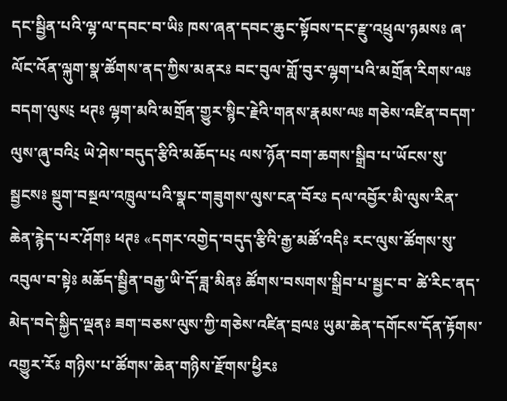དང་སྦྱིན་པའི་ལྷ་ལ་དབང་བ་ཡིཿ ཁས་ཞན་དབང་ཆུང་སྟོབས་དང་རྫུ་འཕྲུལ་ཉམསཿ ཞ་ལོང་འོན་ལྐུག་སྣ་ཚོགས་ནད་ཀྱིས་མནརཿ བང་བུལ་གློ་བུར་ལྷག་པའི་མགྲོན་རིགས་ལཿ བདག་ལུས༴ ཕཊཿ ལྷག་མའི་མགྲོན་གྱུར་སྙིང་རྗེའི་གནས་རྣམས་ལཿ གཅེས་འཛིན་བདག་ལུས་ཞུ་བའི༴ ཡེ་ཤེས་བདུད་རྩིའི་མཆོད་པ༴ ལས་ཉོན་བག་ཆགས་སྒྲིབ་པ་ཡོངས་སུ་སྦྱངསཿ སྡུག་བསྔལ་འཁྲུལ་པའི་སྣང་གཟུགས་ལུས་ངན་བོརཿ དལ་འབྱོར་མི་ལུས་རིན་ཆེན་རྙེད་པར་ཤོགཿ ཕཊཿ «དགར་འགྱེད་བདུད་རྩིའི་རྒྱ་མཚོ་འདིཿ རང་ལུས་ཚོགས་སུ་འབུལ་བ་སྟེཿ མཆོད་སྦྱིན་བརྒྱ་ཡི་དོ་ཟླ་མིནཿ ཚོགས་བསགས་སྒྲིབ་པ་སྦྱང་བ་ ཚེ་རིང་ནད་མེད་བདེ་སྐྱིད་ལྡནཿ ཟག་བཅས་ལུས་ཀྱི་གཅེས་འཛིན་བྲལཿ ཡུམ་ཆེན་དགོངས་དོན་རྟོགས་འགྱུར་རོཿ གཉིས་པ་ཚོགས་ཆེན་གཉིས་རྫོགས་ཕྱིརཿ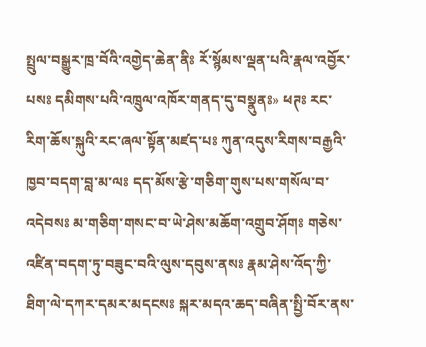སྤྲུལ་བསྒྱུར་ཁྲ་བོའི་འགྱེད་ཆེན་ནིཿ རོ་སྙོམས་ལྡན་པའི་རྣལ་འབྱོར་པསཿ དམིགས་པའི་འཁྲུལ་འཁོར་གནད་དུ་བསྣུནཿ» ཕཊཿ རང་རིག་ཆོས་སྐུའི་རང་ཞལ་སྟོན་མཛད་པཿ ཀུན་འདུས་རིགས་བརྒྱའི་ཁྱབ་བདག་བླ་མ་ལཿ དད་མོས་རྩེ་གཅིག་གུས་པས་གསོལ་བ་འདེབསཿ མ་གཅིག་གསང་བ་ཡེ་ཤེས་མཆོག་འགྲུབ་ཤོགཿ གཅེས་འཛིན་བདག་ཏུ་བཟུང་བའི་ལུས་དབུས་ནསཿ རྣམ་ཤེས་འོད་ཀྱི་ཐིག་ལེ་དཀར་དམར་མདངསཿ སྐར་མདའ་ཆད་བཞིན་སྤྱི་བོར་ནས་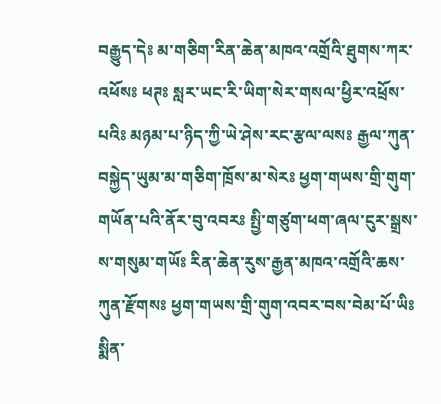བརྒྱུད་དེཿ མ་གཅིག་རིན་ཆེན་མཁའ་འགྲོའི་ཐུགས་ཀར་འཕོསཿ ཕཊཿ སླར་ཡང་རི་ཡིག་སེར་གསལ་ཕྱིར་འཕྲོས་པའིཿ མཉམ་པ་ཉིད་ཀྱི་ཡེ་ཤེས་རང་རྩལ་ལསཿ རྒྱལ་ཀུན་བསྐྱེད་ཡུམ་མ་གཅིག་ཁྲོས་མ་སེརཿ ཕྱག་གཡས་གྲི་གུག་གཡོན་པའི་ནོར་བུ་འབརཿ སྤྱི་གཙུག་ཕག་ཞལ་ངུར་སྒྲས་ས་གསུམ་གཡོཿ རིན་ཆེན་རུས་རྒྱན་མཁའ་འགྲོའི་ཆས་ཀུན་རྫོགསཿ ཕྱག་གཡས་གྲི་གུག་འབར་བས་བེམ་པོ་ཡིཿ སྨིན་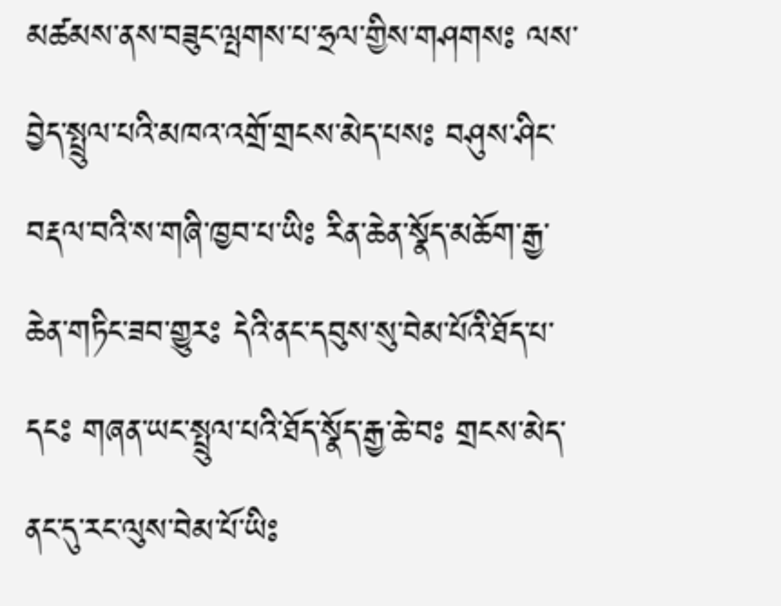མཚམས་ནས་བཟུང་ལྤགས་པ་ཧྲལ་གྱིས་གཤགསཿ ལས་བྱེད་སྤྲུལ་པའི་མཁའ་འགྲོ་གྲངས་མེད་པསཿ བཤུས་ཤིང་བརྡལ་བའི་ས་གཞི་ཁྱབ་པ་ཡིཿ རིན་ཆེན་སྣོད་མཆོག་རྒྱ་ཆེན་གཏིང་ཟབ་གྱུརཿ དེའི་ནང་དབུས་སུ་བེམ་པོའི་ཐོད་པ་དངཿ གཞན་ཡང་སྤྲུལ་པའི་ཐོད་སྣོད་རྒྱ་ཆེ་བཿ གྲངས་མེད་ནང་དུ་རང་ལུས་བེམ་པོ་ཡིཿ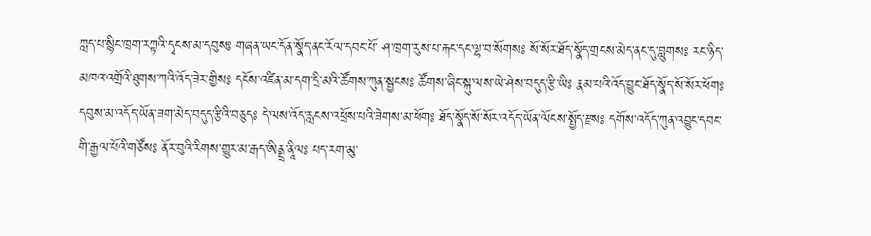ཀླད་པ་སྙིང་ཁྲག་རཀྟའི་དྭངས་མ་དབུསཿ གཞན་ཡང་དོན་སྣོད་ནང་རོལ་དབང་པོ་ ཤ་ཁྲག་རུས་པ་རྐང་དང་ལྷ་བ་སོགསཿ སོ་སོར་ཐོད་སྣོད་གྲངས་མེད་ནང་དུ་བླུགསཿ རང་ཉིད་མཁའ་འགྲོའི་ཐུགས་ཀའི་འོད་ཟེར་གྱིསཿ དངོས་འཛིན་མ་དག་དྲི་མའི་ཚོགས་ཀུན་སྦྱངསཿ ཚོགས་ཞིང་སྐུ་ལས་ཡེ་ཤེས་བདུད་རྩི་ཡིཿ རྣམ་པའི་འོད་བྱུང་ཐོད་སྣོད་སོ་སོར་ཕོགཿ དབུས་མ་འདོད་ཡོན་ཟག་མེད་བདུད་རྩིའི་བཅུདཿ དེ་ལས་འོད་རླངས་འཕྲོས་པའི་ཟེགས་མ་ཕོགཿ ཐོད་སྣོད་སོ་སོར་འདོད་ཡོན་ལོངས་སྤྱོད་རྫསཿ དགོས་འདོད་ཀུན་འབྱུང་དབང་གི་རྒྱལ་པོའི་གཙོསཿ ནོར་བུའི་རིགས་གྱུར་མ་རྒད་ཨིནྡྲ་ནཱིལཿ པད་རག་མུ་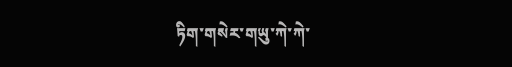ཏིག་གསེར་གཡུ་ཀེ་ཀེ་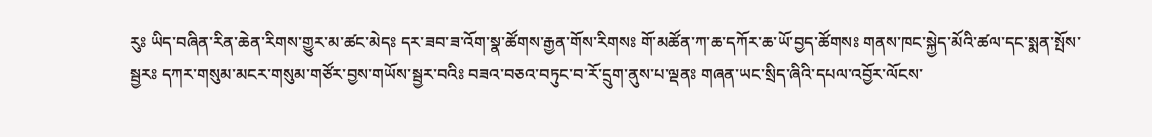རུཿ ཡིད་བཞིན་རིན་ཆེན་རིགས་གྱུར་མ་ཚང་མེདཿ དར་ཟབ་ཟ་འོག་སྣ་ཚོགས་རྒྱན་གོས་རིགསཿ གོ་མཚོན་ཀ་ཆ་དཀོར་ཆ་ཡོ་བྱད་ཚོགསཿ གནས་ཁང་སྐྱེད་མོའི་ཚལ་དང་སྨན་སྤོས་སྦྱརཿ དཀར་གསུམ་མངར་གསུམ་གཙོར་བྱས་གཡོས་སྦྱར་བའིཿ བཟའ་བཅའ་བཏུང་བ་རོ་དྲུག་ནུས་པ་ལྡནཿ གཞན་ཡང་སྲིད་ཞིའི་དཔལ་འབྱོར་ལོངས་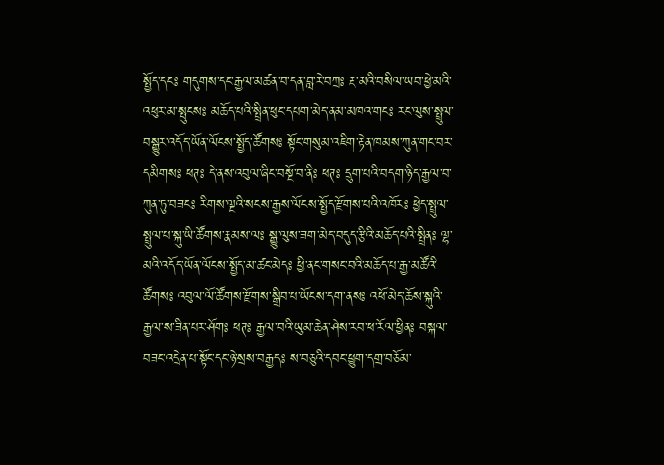སྤྱོད་དངཿ གདུགས་དང་རྒྱལ་མཚན་བ་དན་བླ་རེ་བཀྲཿ རྔ་མའི་བསིལ་ཡབ་ཕྱེ་མའི་འཕུར་མ་སྤུངསཿ མཆོད་པའི་སྤྲིན་ཕུང་དཔག་མེད་ནམ་མཁའ་གངཿ རང་ལུས་སྤྲུལ་བསྒྱུར་འདོད་ཡོན་ལོངས་སྤྱོད་ཚོགསཿ སྟོང་གསུམ་འཇིག་རྟེན་ཁམས་ཀུན་གང་བར་དམིགསཿ ཕཊཿ དེ་ནས་འབུལ་ཞིང་བསྔོ་བ་ནིཿ ཕཊཿ དྲུག་པའི་བདག་ཉིད་རྒྱལ་བ་ཀུན་ཏུ་བཟངཿ རིགས་ལྔའི་སངས་རྒྱས་ལོངས་སྤྱོད་རྫོགས་པའི་འཁོརཿ ཕྱེད་སྤྲུལ་སྤྲུལ་པ་སྐུ་ཡི་ཚོགས་རྣམས་ལཿ སྒྱུ་ལུས་ཟག་མེད་བདུད་རྩིའི་མཆོད་པའི་སྤྲིནཿ ལྷ་མའི་འདོད་ཡོན་ལོངས་སྤྱོད་མ་ཚང་མེདཿ ཕྱི་ནང་གསང་བའི་མཆོད་པ་རྒྱ་མཚོའི་ཚོགསཿ འབུལ་ལོ་ཚོགས་རྫོགས་སྒྲིབ་པ་ཡོངས་དག་ནསཿ འཕོ་མེད་ཆོས་སྐུའི་རྒྱལ་ས་ཟིན་པར་ཤོགཿ ཕཊཿ རྒྱལ་བའི་ཡུམ་ཆེན་ཤེས་རབ་ཕ་རོལ་ཕྱིནཿ བསྐལ་བཟང་འདྲེན་པ་སྟོང་དང་ཉེ་སྲས་བརྒྱདཿ ས་བཅུའི་དབང་ཕྱུག་དགྲ་བཅོམ་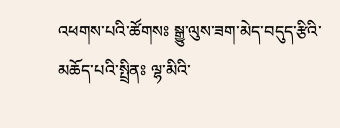འཕགས་པའི་ཚོགསཿ སྒྱུ་ལུས་ཟག་མེད་བདུད་རྩིའི་མཆོད་པའི་སྤྲིནཿ ལྷ་མིའི་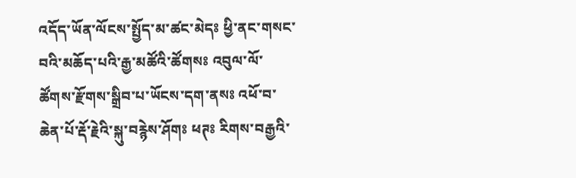འདོད་ཡོན་ལོངས་སྤྱོད་མ་ཚང་མེདཿ ཕྱི་ནང་གསང་བའི་མཆོད་པའི་རྒྱ་མཚོའི་ཚོགསཿ འབུལ་ལོ་ཚོགས་རྫོགས་སྒྲིབ་པ་ཡོངས་དག་ནསཿ འཕོ་བ་ཆེན་པོ་རྡོ་རྗེའི་སྐུ་བརྙེས་ཤོགཿ ཕཊཿ རིགས་བརྒྱའི་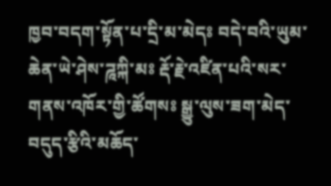ཁྱབ་བདག་སྟོན་པ་དྲི་མ་མེདཿ བདེ་བའི་ཡུམ་ཆེན་ཡེ་ཤེས་ཌཱཀྐི་མཿ རྡོ་རྗེ་འཛིན་པའི་སར་གནས་འཁོར་གྱི་ཚོགསཿ སྒྱུ་ལུས་ཟག་མེད་བདུད་རྩིའི་མཆོད་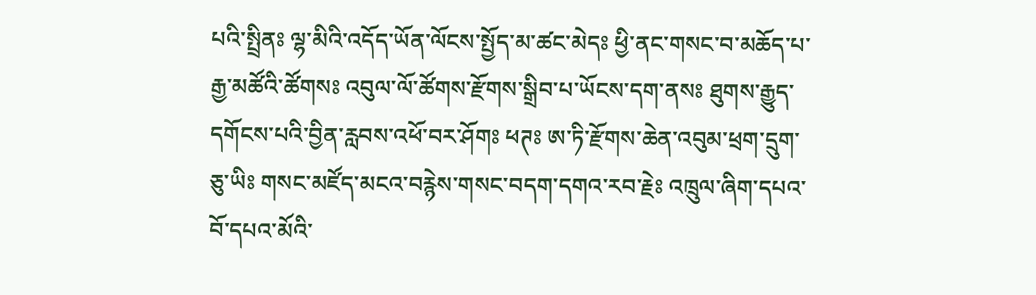པའི་སྤྲིནཿ ལྷ་མིའི་འདོད་ཡོན་ལོངས་སྤྱོད་མ་ཚང་མེདཿ ཕྱི་ནང་གསང་བ་མཆོད་པ་རྒྱ་མཚོའི་ཚོགསཿ འབུལ་ལོ་ཚོགས་རྫོགས་སྒྲིབ་པ་ཡོངས་དག་ནསཿ ཐུགས་རྒྱུད་དགོངས་པའི་བྱིན་རླབས་འཕོ་བར་ཤོགཿ ཕཊཿ ཨ་ཏི་རྫོགས་ཆེན་འབུམ་ཕྲག་དྲུག་ཅུ་ཡིཿ གསང་མཛོད་མངའ་བརྙེས་གསང་བདག་དགའ་རབ་རྗེཿ འཁྲུལ་ཞིག་དཔའ་བོ་དཔའ་མོའི་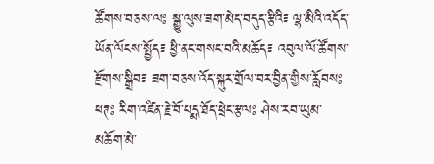ཚོགས་བཅས་ལཿ སྒྱུ་ལུས་ཟག་མེད་བདུད་རྩིའི༴ ལྷ་མིའི་འདོད་ཡོན་ལོངས་སྤྱོད༴ ཕྱི་ནང་གསང་བའི་མཆོད༴ འབུལ་ལོ་ཚོགས་རྫོགས་སྒྲིབ༴ ཟག་བཅས་འོད་སྐུར་གྲོལ་བར་བྱིན་གྱིས་རློབསཿ ཕཊཿ རིག་འཛིན་རྗེ་བོ་པདྨ་ཐོད་ཕྲེང་རྩལཿ ཤེས་རབ་ཡུམ་མཆོག་མེ་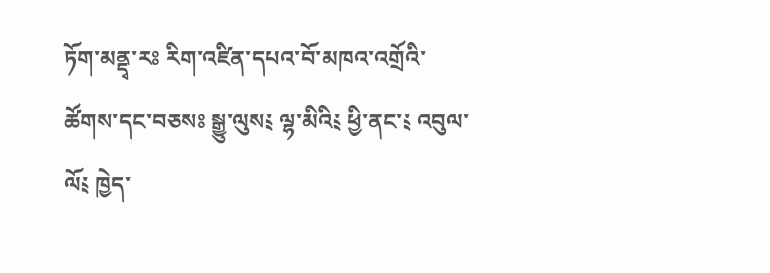ཏོག་མནྡྭ་རཿ རིག་འཛིན་དཔའ་བོ་མཁའ་འགྲོའི་ཚོགས་དང་བཅསཿ སྒྱུ་ལུས༴ ལྷ་མིའི༴ ཕྱི་ནང་༴ འབུལ་ལོ༴ ཁྱེད་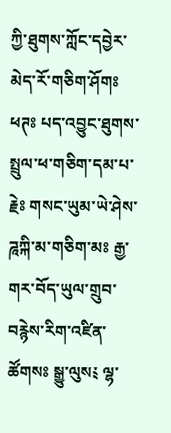ཀྱི་ཐུགས་ཀློང་དབྱེར་མེད་རོ་གཅིག་ཤོགཿ ཕཊཿ པད་འབྱུང་ཐུགས་སྤྲུལ་ཕ་གཅིག་དམ་པ་རྗེཿ གསང་ཡུམ་ཡེ་ཤེས་ཌཱཀྐི་མ་གཅིག་མཿ རྒྱ་གར་བོད་ཡུལ་གྲུབ་བརྙེས་རིག་འཛིན་ཚོགསཿ སྒྱུ་ལུས༴ ལྷ་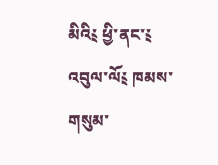མིའི༴ ཕྱི་ནང་༴ འབུལ་ལོ༴ ཁམས་གསུམ་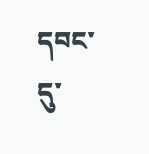དབང་དུ་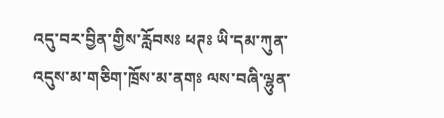འདུ་བར་བྱིན་གྱིས་རློབསཿ ཕཊཿ ཡི་དམ་ཀུན་འདུས་མ་གཅིག་ཁྲོས་མ་ནགཿ ལས་བཞི་ལྷུན་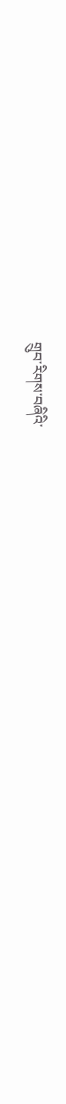གྲུབ་རིགས་བཞིའི་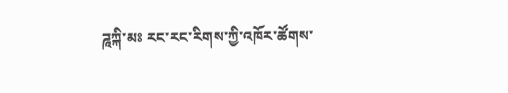ཌཱཀྐི་མཿ རང་རང་རིགས་ཀྱི་འཁོར་ཚོགས་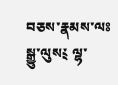བཅས་རྣམས་ལཿ སྒྱུ་ལུས༴ ལྷ་